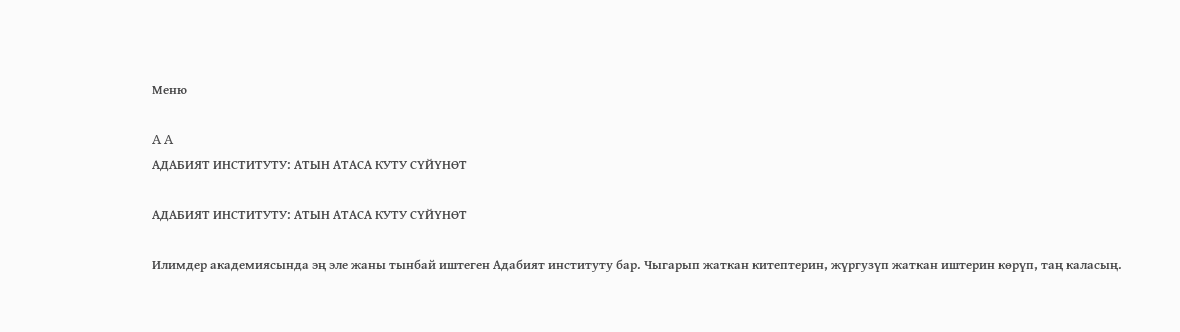Меню

A A
АДАБИЯТ ИНСТИТУТУ: АТЫН АТАСА КУТУ СҮЙҮНӨТ

АДАБИЯТ ИНСТИТУТУ: АТЫН АТАСА КУТУ СҮЙҮНӨТ

Илимдер академиясында эң эле жаны тынбай иштеген Адабият институту бар. Чыгарып жаткан китептерин, жүргузүп жаткан иштерин көрүп, таң каласың.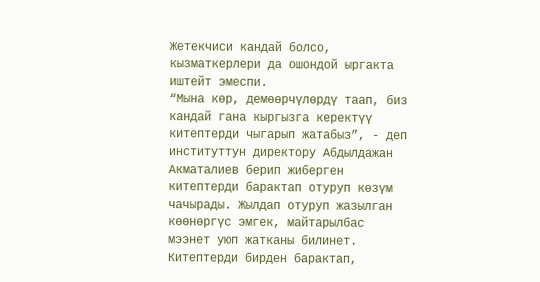Жетекчиси кандай болсо, кызматкерлери да ошондой ыргакта иштейт эмеспи.
“Мына көр, демөөрчүлөрдү таап, биз кандай гана кыргызга керектүү китептерди чыгарып жатабыз”, - деп институттун директору Абдылдажан Акматалиев берип жиберген китептерди барактап отуруп көзүм чачырады. Жылдап отуруп жазылган көөнөргүс эмгек, майтарылбас мээнет уюп жатканы билинет. Китептерди бирден барактап,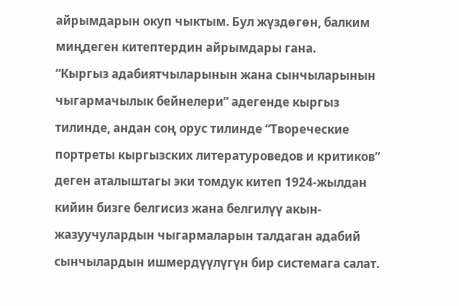айрымдарын окуп чыктым. Бул жүздөгөн, балким миңдеген китептердин айрымдары гана.
“Кыргыз адабиятчыларынын жана сынчыларынын чыгармачылык бейнелери” адегенде кыргыз тилинде, андан соң орус тилинде “Твореческие портреты кыргызских литературоведов и критиков” деген аталыштагы эки томдук китеп 1924-жылдан кийин бизге белгисиз жана белгилүү акын-жазуучулардын чыгармаларын талдаган адабий сынчылардын ишмердүүлүгүн бир системага салат.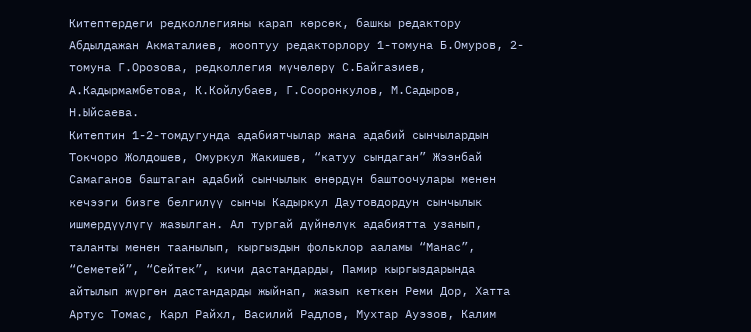Китептердеги редколлегияны карап көрсөк, башкы редактору Абдылдажан Акматалиев, жооптуу редакторлору 1-томуна Б.Омуров, 2-томуна Г.Орозова, редколлегия мүчөлөрү С.Байгазиев, А.Кадырмамбетова, К.Койлубаев, Г.Сооронкулов, М.Садыров, Н.Ыйсаева.
Китептин 1-2-томдугунда адабиятчылар жана адабий сынчылардын Токчоро Жолдошев, Омуркул Жакишев, “катуу сындаган” Жээнбай Самаганов баштаган адабий сынчылык өнөрдүн баштоочулары менен кечээги бизге белгилүү сынчы Кадыркул Даутовдордун сынчылык ишмердүүлүгү жазылган. Ал тургай дүйнөлүк адабиятта узанып, таланты менен таанылып, кыргыздын фольклор ааламы “Манас”, “Семетей”, “Сейтек”, кичи дастандарды, Памир кыргыздарында айтылып жүргөн дастандарды жыйнап, жазып кеткен Реми Дор, Хатта Артус Томас, Карл Райхл, Василий Радлов, Мухтар Ауэзов, Калим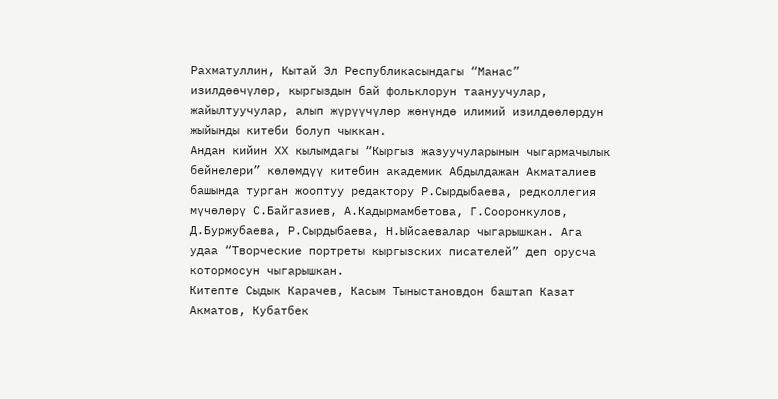Рахматуллин, Кытай Эл Республикасындагы “Манас” изилдөөчүлөр, кыргыздын бай фольклорун таануучулар, жайылтуучулар, алып жүрүүчүлөр жөнүндө илимий изилдөөлөрдун жыйынды китеби болуп чыккан.
Андан кийин ХХ кылымдагы “Кыргыз жазуучуларынын чыгармачылык бейнелери” көлөмдүү китебин академик Абдылдажан Акматалиев башында турган жооптуу редактору Р.Сырдыбаева, редколлегия мүчөлөрү С.Байгазиев, А.Кадырмамбетова, Г.Сооронкулов, Д.Буржубаева, Р.Сырдыбаева, Н.Ыйсаевалар чыгарышкан. Ага удаа “Творческие портреты кыргызских писателей” деп орусча котормосун чыгарышкан.
Китепте Сыдык Карачев, Касым Тыныстановдон баштап Казат Акматов, Кубатбек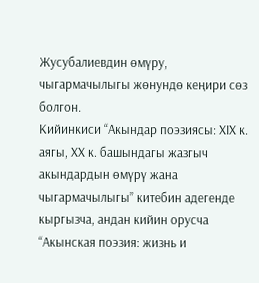Жусубалиевдин өмүру, чыгармачылыгы жөнундө кеңири сөз болгон.
Кийинкиси “Акындар поэзиясы: ХIХ к. аягы, ХХ к. башындагы жазгыч акындардын өмүрү жана чыгармачылыгы” китебин адегенде кыргызча, андан кийин орусча “Акынская поэзия: жизнь и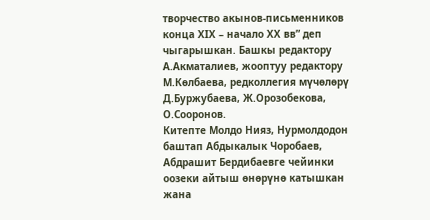творчество акынов-письменников конца ХIХ – начало ХХ вв” деп чыгарышкан. Башкы редактору А.Акматалиев, жооптуу редактору М.Көлбаева, редколлегия мүчөлөрү Д.Буржубаева, Ж.Орозобекова, О.Сооронов.
Китепте Молдо Нияз, Нурмолдодон баштап Абдыкалык Чоробаев, Абдрашит Бердибаевге чейинки оозеки айтыш өнөрүнө катышкан жана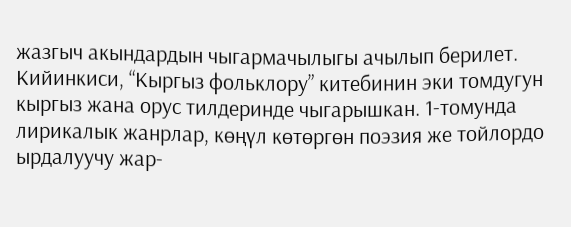жазгыч акындардын чыгармачылыгы ачылып берилет.
Кийинкиси, “Кыргыз фольклору” китебинин эки томдугун кыргыз жана орус тилдеринде чыгарышкан. 1-томунда лирикалык жанрлар, көңүл көтөргөн поэзия же тойлордо ырдалуучу жар-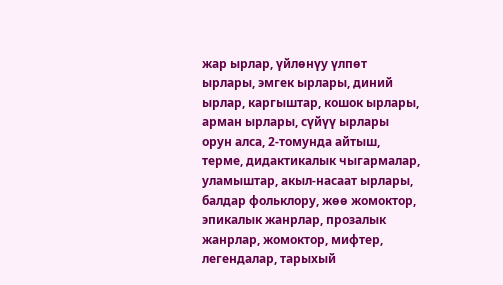жар ырлар, үйлөнүу үлпөт ырлары, эмгек ырлары, диний ырлар, каргыштар, кошок ырлары, арман ырлары, сүйүү ырлары орун алса, 2-томунда айтыш, терме, дидактикалык чыгармалар, уламыштар, акыл-насаат ырлары, балдар фольклору, жөө жомоктор, эпикалык жанрлар, прозалык жанрлар, жомоктор, мифтер, легендалар, тарыхый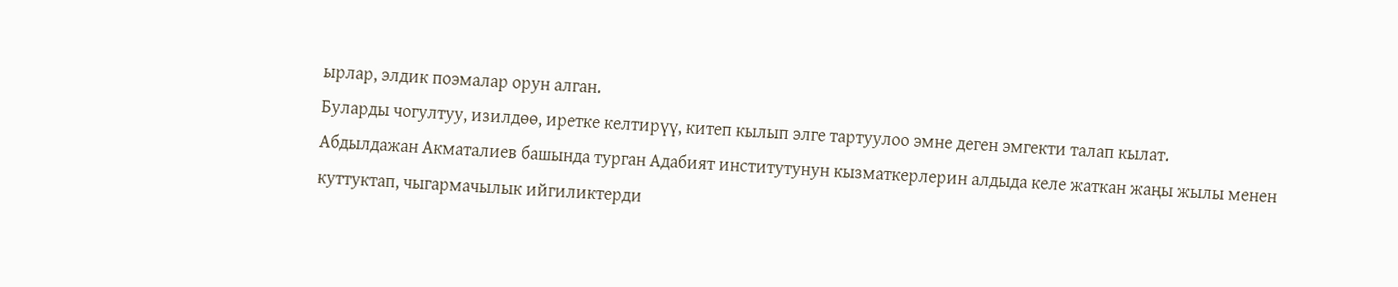ырлар, элдик поэмалар орун алган.
Буларды чогултуу, изилдөө, иретке келтирүү, китеп кылып элге тартуулоо эмне деген эмгекти талап кылат.
Абдылдажан Акматалиев башында турган Адабият институтунун кызматкерлерин алдыда келе жаткан жаңы жылы менен куттуктап, чыгармачылык ийгиликтерди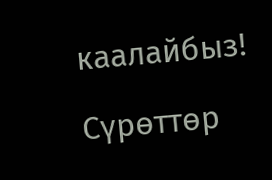каалайбыз!

Сүрөттөр